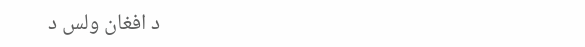د افغان ولس د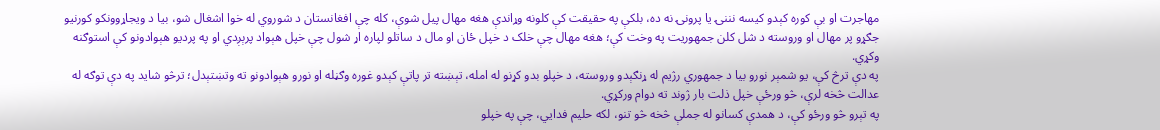مهاجرت او بې کوره کېدو کیسه نننۍ یا پرونۍ نه ده، بلکې په حقیقت کې کلونه وړاندې هغه مهال پیل شوې، کله چې افغانستان د شوروي له خوا اشغال شو، بیا د ویجاړوونکو کورنیو جګړو پر مهال او وروسته د شل کلن جمهوریت په وخت کې؛ هغه مهال چې خلک د خپل ځان او مال د ساتلو لپاره اړ شول چې خپل هېواد پرېږدي او په پردیو هېوادونو کې استوګنه وکړي.
په دې ترڅ کې، یو شمېر نورو بیا د جمهوري رژیم له ړنګېدو وروسته، د خپلو بدو کړنو له امله، تېښته تر پاتې کېدو غوره وګڼله او نورو هېوادونو ته وتښتېدل؛ ترڅو شاید په دې توګه له عدالت څخه لرې، څو ورځې خپل ذلت بار ژوند ته دوام ورکړي.
په تېرو څو ورځو کې، د همدې کسانو له جملې څخه څو تنو، لکه حلیم فدایي، چې په خپلو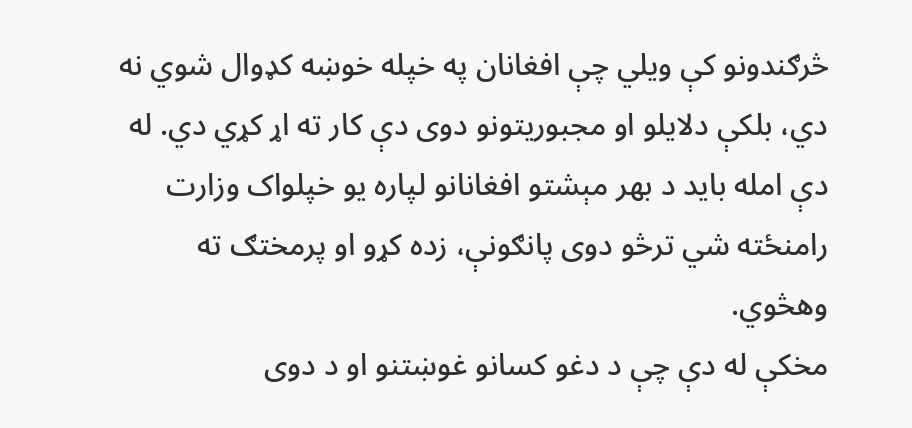څرګندونو کې ویلي چې افغانان په خپله خوښه کډوال شوي نه دي، بلکې دلایلو او مجبوریتونو دوی دې کار ته اړ کړي دي. له دې امله باید د بهر مېشتو افغانانو لپاره یو خپلواک وزارت رامنځته شي ترڅو دوی پانګونې، زده کړو او پرمختګ ته وهڅوي.
مخکې له دې چې د دغو کسانو غوښتنو او د دوی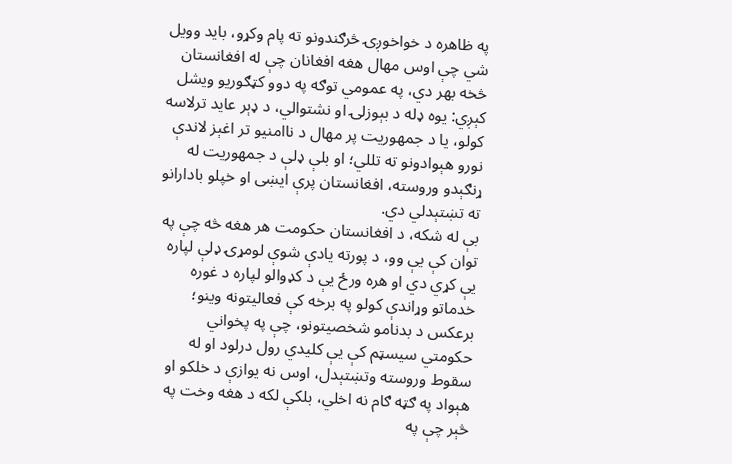په ظاهره د خواخوږۍ څرګندونو ته پام وکړو، باید وویل شي چې اوس مهال هغه افغانان چې له افغانستان څخه بهر دي، په عمومي توګه په دوو کټګوریو ویشل کېږي: یوه ډله د بېوزلۍ او نشتوالي، د ډېر عاید ترلاسه کولو، یا د جمهوریت پر مهال د ناامنیو تر اغېز لاندې نورو هېوادونو ته تللي؛ او بلې ډلې د جمهوریت له ړنګېدو وروسته، افغانستان پرې ایښی او خپلو بادارانو ته تښتېدلي دي.
بې له شکه، د افغانستان حکومت هر هغه څه چې په توان کې یې وو، د پورته یادې شوې لومړۍ ډلې لپاره یې کړي دي او هره ورځ یې د کډوالو لپاره د غوره خدماتو وړاندې کولو په برخه کې فعالیتونه وینو؛ برعکس د بدنامو شخصیتونو، چې په پخواني حکومتي سیسټم کې یې کلیدي رول درلود او له سقوط وروسته وتښتېدل، اوس نه یوازې د خلکو او هېواد په ګټه ګام نه اخلي، بلکې لکه د هغه وخت په څېر چې په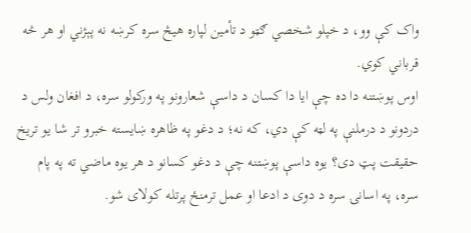واک کې وو، د خپلو شخصي ګټو د تأمین لپاره هیڅ سره کرښه نه پېژني او هر څه قرباني کوي.
اوس پوښتنه دا ده چې ایا دا کسان د داسې شعارونو په ورکولو سره، د افغان ولس د دردونو د درملنې په لټه کې دي، که نه؛ د دغو په ظاهره ښایسته خبرو تر شا یو تریخ حقیقت پټ دی؟ یوه داسې پوښتنه چې د دغو کسانو د هر یوه ماضي ته په پام سره، په اسانۍ سره د دوی د ادعا او عمل ترمنځ پرتله کولای شو.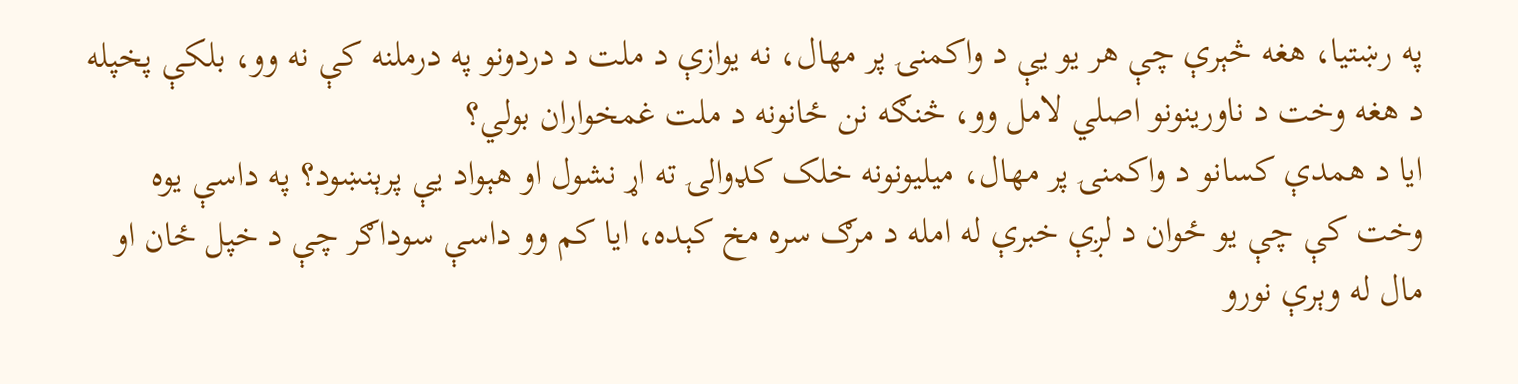په رښتیا، هغه څېرې چې هر یو یې د واکمنۍ پر مهال، نه یوازې د ملت د دردونو په درملنه کې نه وو، بلکې پخپله د هغه وخت د ناورینونو اصلي لامل وو، څنګه نن ځانونه د ملت غمخواران بولي؟
ایا د همدې کسانو د واکمنۍ پر مهال، میلیونونه خلک کډوالۍ ته اړ نشول او هېواد یې پرېنښود؟ په داسې یوه وخت کې چې یو ځوان د لږې خبرې له امله د مرګ سره مخ کېده، ایا کم وو داسې سوداګر چې د خپل ځان او مال له وېرې نورو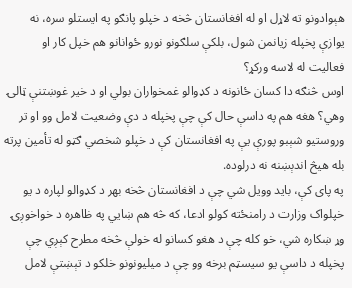هېوادونو ته لاړل او له افغانستان څخه د خپلو پانګو په ایستلو سره، نه یوازې پخپله زیانمن شول، بلکې سلګونو نورو ځوانانو هم خپل کار او فعالیت له لاسه ورکړ؟
اوس څنګه دا کسان ځانونه د کډوالو غمخواران بولي او د خیر غوښتنې ټالۍ وهي؟ هغه هم په داسې حال کې چې پخپله د دې وضعیت لامل وو او تر وروستیو شېبو پورې یې په افغانستان کې د خپلو شخصي ګټو له تأمین پرته بله هیڅ اندېښنه نه درلوده.
په پای کې، باید وویل شي چې د افغانستان څخه بهر د کډوالو لپاره د یو خپلواک وزارت د رامنځته کولو ادعا، که څه هم ښایي په ظاهره د خواخوږۍ وړ ښکاره شي، خو کله چې د هغو کسانو له خولې څخه مطرح کېږي چې پخپله د داسې یو سیسټم برخه وو چې د میلیونونو خلکو د تېښتې لامل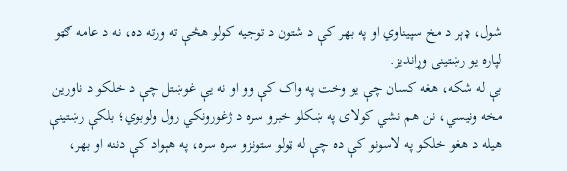شول، ډېر د مخ سپیناوي او په بهر کې د شتون د توجیه کولو هڅې ته ورته ده، نه د عامه ګټو لپاره یو رښتینی وړاندیز.
بې له شکه، هغه کسان چې یو وخت په واک کې وو او نه یې غوښتل چې د خلکو د ناورین مخه ونیسي، نن هم نشي کولای په ښکلو خبرو سره د ژغورونکي رول ولوبوي؛ بلکې رښتینې هیله د هغو خلکو په لاسونو کې ده چې له ټولو ستونزو سره سره، په هېواد کې دننه او بهر،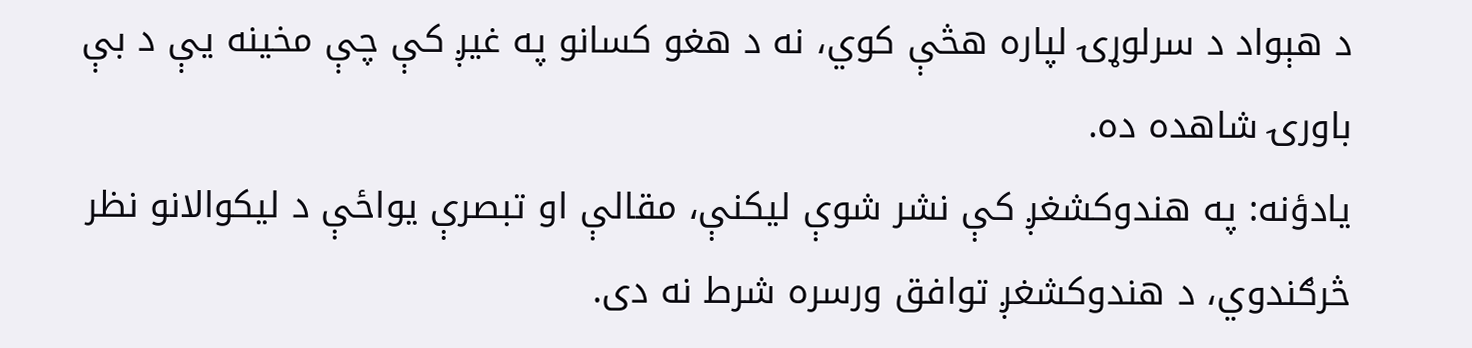د هېواد د سرلوړۍ لپاره هڅې کوي، نه د هغو کسانو په غیږ کې چې مخینه یې د بې باورۍ شاهده ده.
یادؤنه: په هندوکشغږ کې نشر شوې لیکنې، مقالې او تبصرې یواځې د لیکوالانو نظر څرګندوي، د هندوکشغږ توافق ورسره شرط نه دی.